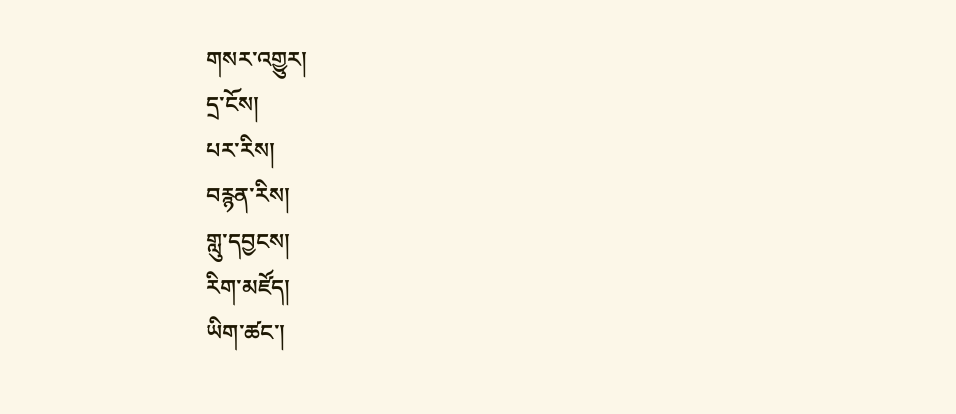གསར་འགྱུར།
དྲ་ངོས།
པར་རིས།
བརྙན་རིས།
གླུ་དབྱངས།
རིག་མཛོད།
ཡིག་ཚང་།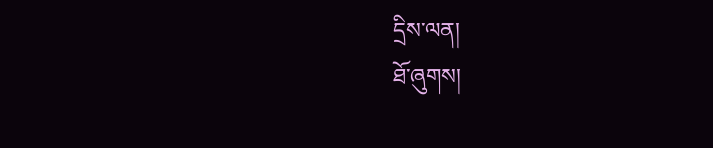དྲིས་ལན།
ཐོ་ཞུགས།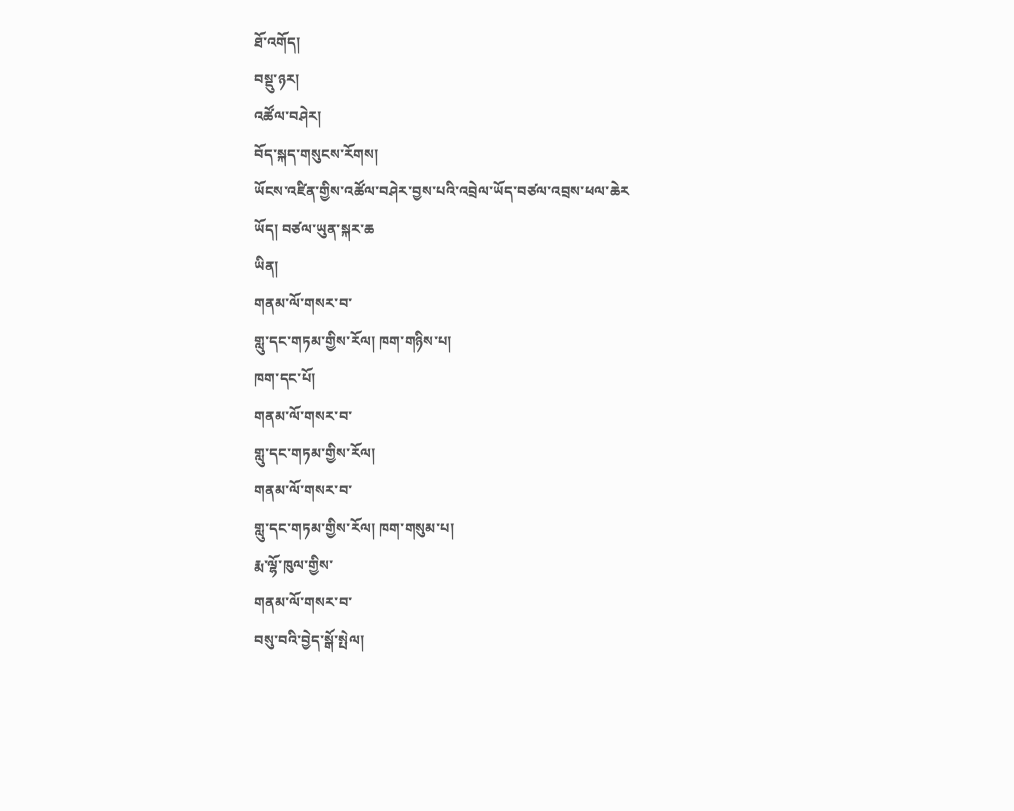ཐོ་འགོད།
བསྡུ་ཉར།
འཚོལ་བཤེར།
བོད་སྐད་གསུངས་རོགས།
ཡོངས་འཛིན་གྱིས་འཚོལ་བཤེར་བྱས་པའི་འབྲེལ་ཡོད་བཙལ་འབྲས་ཕལ་ཆེར
ཡོད། བཙལ་ཡུན་སྐར་ཆ
ཡིན།
གནམ་ལོ་གསར་བ་
གླུ་དང་གཏམ་གྱིས་རོལ། ཁག་གཉིས་པ།
ཁག་དང་པོ།
གནམ་ལོ་གསར་བ་
གླུ་དང་གཏམ་གྱིས་རོལ།
གནམ་ལོ་གསར་བ་
གླུ་དང་གཏམ་གྱིས་རོལ། ཁག་གསུམ་པ།
རྨ་ལྷོ་ཁུལ་གྱིས་
གནམ་ལོ་གསར་བ་
བསུ་བའི་བྱེད་སྒོ་སྤེལ།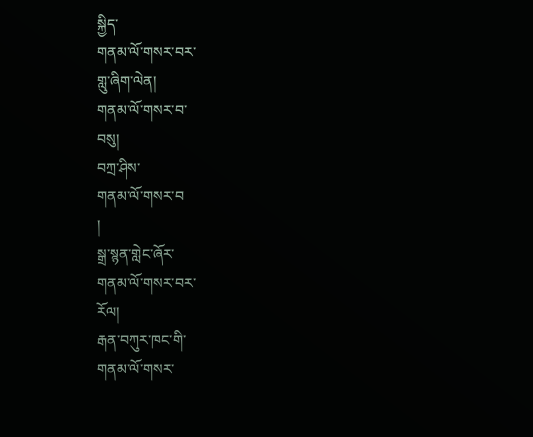སྐྱིད་
གནམ་ལོ་གསར་བར་
གླུ་ཞིག་ལེན།
གནམ་ལོ་གསར་བ་
བསུ།
བཀྲ་ཤིས་
གནམ་ལོ་གསར་བ
།
སྒྲ་སྙན་གླེང་ཞོར་
གནམ་ལོ་གསར་བར་
རོལ།
རྒན་བཀུར་ཁང་གི་
གནམ་ལོ་གསར་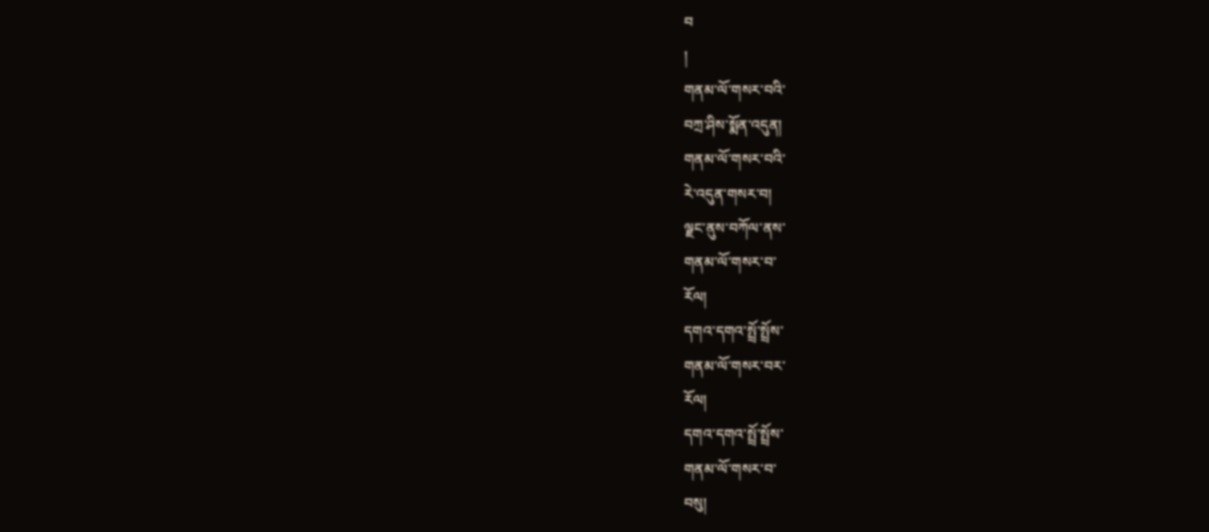བ
།
གནམ་ལོ་གསར་བའི་
བཀྲ་ཤིས་སྨོན་འདུན།
གནམ་ལོ་གསར་བའི་
རེ་འདུན་གསར་བ།
ལྗང་ནུས་བཀོལ་ནས་
གནམ་ལོ་གསར་བ་
རོལ།
དགའ་དགའ་སྤྲོ་སྤྲོས་
གནམ་ལོ་གསར་བར་
རོལ།
དགའ་དགའ་སྤྲོ་སྤྲོས་
གནམ་ལོ་གསར་བ་
བསུ།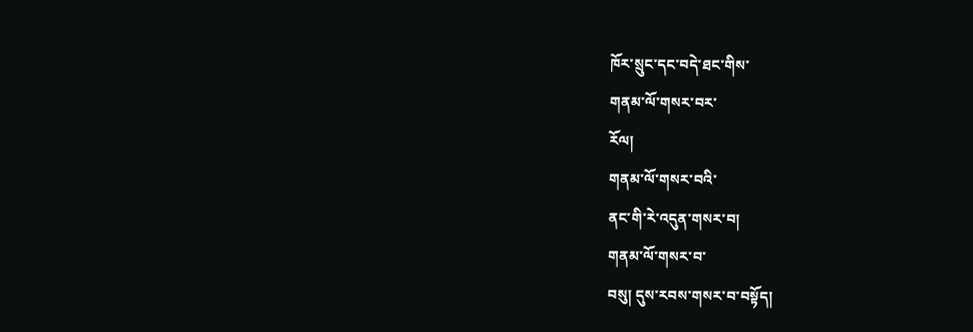ཁོར་སྲུང་དང་བདེ་ཐང་གིས་
གནམ་ལོ་གསར་བར་
རོལ།
གནམ་ལོ་གསར་བའི་
ནང་གི་རེ་འདུན་གསར་བ།
གནམ་ལོ་གསར་བ་
བསུ། དུས་རབས་གསར་བ་བསྟོད།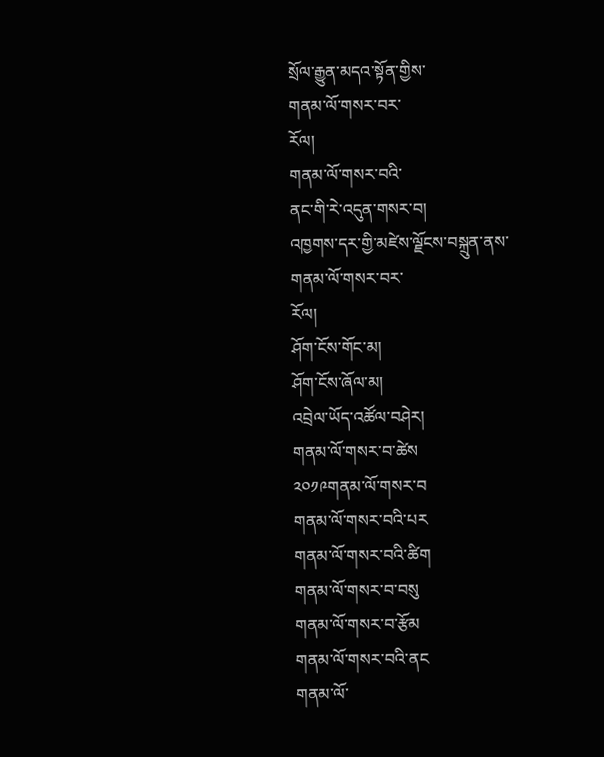སྲོལ་རྒྱུན་མདའ་སྟོན་གྱིས་
གནམ་ལོ་གསར་བར་
རོལ།
གནམ་ལོ་གསར་བའི་
ནང་གི་རེ་འདུན་གསར་བ།
འཁྱགས་དར་གྱི་མཛེས་ལྗོངས་བསྐྲུན་ནས་
གནམ་ལོ་གསར་བར་
རོལ།
ཤོག་ངོས་གོང་མ།
ཤོག་ངོས་ཞོལ་མ།
འབྲེལ་ཡོད་འཚོལ་བཤེར།
གནམ་ལོ་གསར་བ་ཚེས
༢༠༡༩གནམ་ལོ་གསར་བ
གནམ་ལོ་གསར་བའི་པར
གནམ་ལོ་གསར་བའི་ཚིག
གནམ་ལོ་གསར་བ་བསུ
གནམ་ལོ་གསར་བ་རྩོམ
གནམ་ལོ་གསར་བའི་ནང
གནམ་ལོ་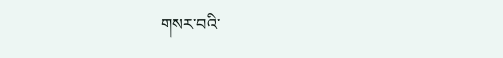གསར་བའི་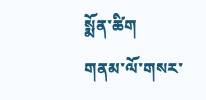སྨོན་ཚིག
གནམ་ལོ་གསར་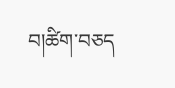བ།ཚིག་བཅད